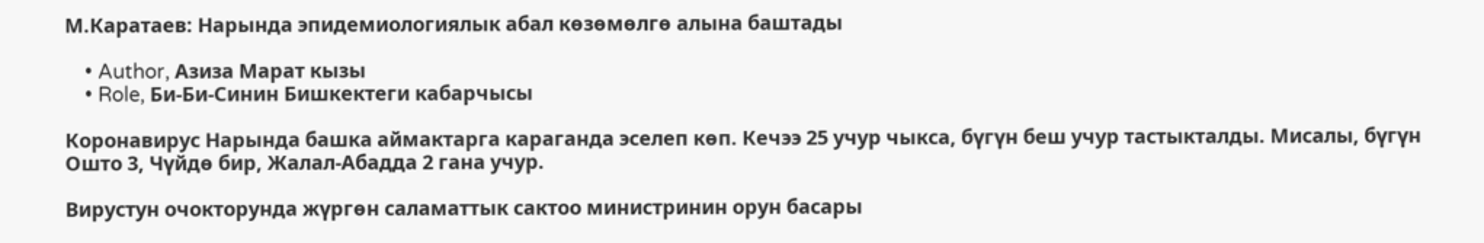М.Каратаев: Нарында эпидемиологиялык абал көзөмөлгө алына баштады

    • Author, Азиза Марат кызы
    • Role, Би-Би-Синин Бишкектеги кабарчысы

Коронавирус Нарында башка аймактарга караганда эселеп көп. Кечээ 25 учур чыкса, бүгүн беш учур тастыкталды. Мисалы, бүгүн Ошто 3, Чүйдө бир, Жалал-Абадда 2 гана учур.

Вирустун очокторунда жүргөн саламаттык сактоо министринин орун басары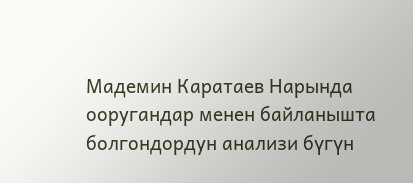Мадемин Каратаев Нарында ооругандар менен байланышта болгондордун анализи бүгүн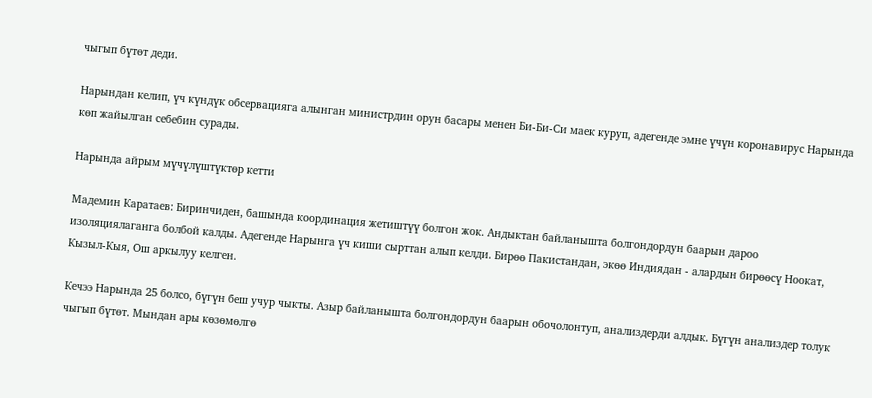чыгып бүтөт деди.

Нарындан келип, үч күндүк обсервацияга алынган министрдин орун басары менен Би-Би-Си маек куруп, адегенде эмне үчүн коронавирус Нарында көп жайылган себебин сурады.

Нарында айрым мүчүлүштүктөр кетти

Мадемин Каратаев: Биринчиден, башында координация жетиштүү болгон жок. Андыктан байланышта болгондордун баарын дароо изоляциялаганга болбой калды. Адегенде Нарынга үч киши сырттан алып келди. Бирөө Пакистандан, экөө Индиядан - алардын бирөөсү Ноокат, Кызыл-Кыя, Ош аркылуу келген.

Кечээ Нарында 25 болсо, бүгүн беш учур чыкты. Азыр байланышта болгондордун баарын обочолонтуп, анализдерди алдык. Бүгүн анализдер толук чыгып бүтөт. Мындан ары көзөмөлгө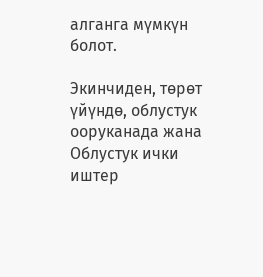алганга мүмкүн болот.

Экинчиден, төрөт үйүндө, облустук ооруканада жана Облустук ички иштер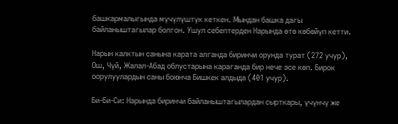башкармалыгында мүчүлүштүк кеткен. Мындан башка дагы байланыштагылар болгон. Ушул себептерден Нарында өтө көбөйүп кетти.

Нарын калктын санына карата алганда биринчи орунда турат (272 учур), Ош, Чүй, Жалал-Абад облустарына караганда бир нече эсе көп. Бирок оорулуулардын саны боюнча Бишкек алдыда (401 учур).

Би-Би-Си: Нарында биринчи байланыштагылардан сырткары, үчүнчү же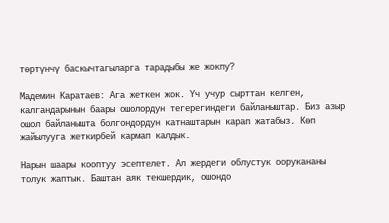төртүнчү баскычтагыларга тарадыбы же жокпу?

Мадемин Каратаев: Ага жеткен жок. Үч учур сырттан келген, калгандарынын баары ошолордун тегерегиндеги байланыштар. Биз азыр ошол байланышта болгондордун катнаштарын карап жатабыз. Көп жайылууга жеткирбей кармап калдык.

Нарын шаары кооптуу эсептелет. Ал жердеги облустук оорукананы толук жаптык. Баштан аяк текшердик, ошондо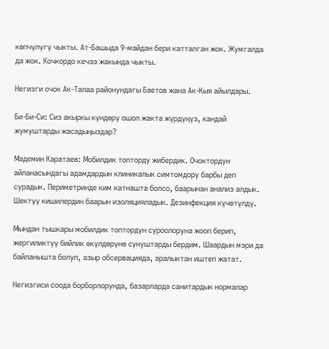көпчүлүгү чыкты. Ат-Башыда 9-майдан бери катталган жок. Жумгалда да жок. Кочкордо кечээ жакында чыкты.

Негизги очок Ак-Талаа районундагы Баетов жана Ак-Кыя айылдары.

Би-Би-Си: Сиз акыркы күндөрү ошол жакта жүрдүңүз, кандай жумуштарды жасадыңыздар?

Мадемин Каратаев: Мобилдик топторду жибердик. Очоктордун айланасындагы адамдардын клиникалык симтомдору барбы деп сурадык. Периметринде ким катнашта болсо, баарынан анализ алдык. Шектүү кишилердин баарын изоляцияладык. Дезинфекция күчөтүлдү.

Мындан тышкары мобилдик топтордун суроолоруна жооп берип, жергиликтүү бийлик өкүлдөрүнө сунуштарды бердим. Шаардын мэри да байланышта болуп, азыр обсервацияда, аралыктан иштеп жатат.

Негизгиси соода борборлорунда, базарларда санитардык нормалар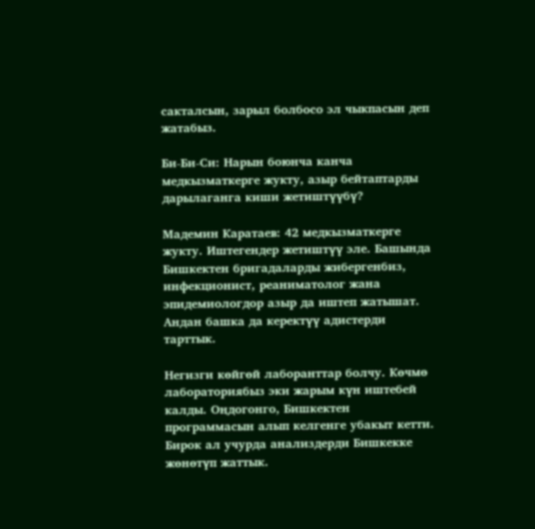сакталсын, зарыл болбосо эл чыкпасын деп жатабыз.

Би-Би-Си: Нарын боюнча канча медкызматкерге жукту, азыр бейтаптарды дарылаганга киши жетиштүүбү?

Мадемин Каратаев: 42 медкызматкерге жукту. Иштегендер жетиштүү эле. Башында Бишкектен бригадаларды жибергенбиз, инфекционист, реаниматолог жана эпидемиологдор азыр да иштеп жатышат. Андан башка да керектүү адистерди тарттык.

Негизги көйгөй лаборанттар болчу. Көчмө лабораториябыз эки жарым күн иштебей калды. Оңдогонго, Бишкектен программасын алып келгенге убакыт кетти. Бирок ал учурда анализдерди Бишкекке жөнөтүп жаттык.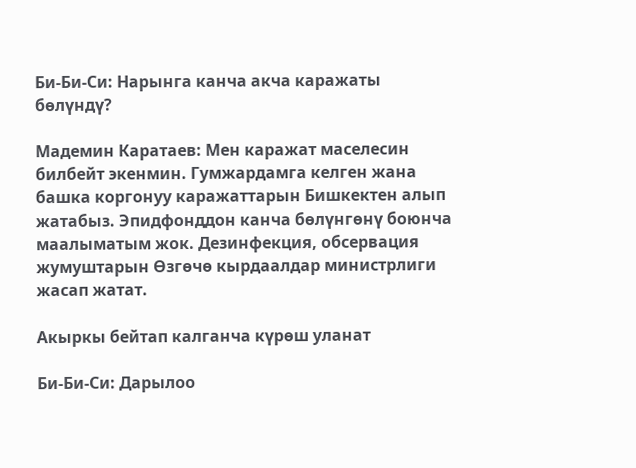Би-Би-Си: Нарынга канча акча каражаты бөлүндү?

Мадемин Каратаев: Мен каражат маселесин билбейт экенмин. Гумжардамга келген жана башка коргонуу каражаттарын Бишкектен алып жатабыз. Эпидфонддон канча бөлүнгөнү боюнча маалыматым жок. Дезинфекция, обсервация жумуштарын Өзгөчө кырдаалдар министрлиги жасап жатат.

Акыркы бейтап калганча күрөш уланат

Би-Би-Си: Дарылоо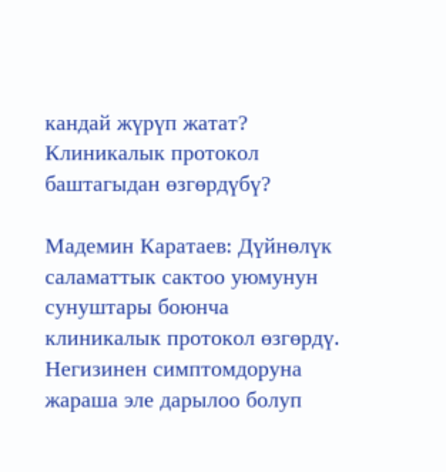кандай жүрүп жатат? Клиникалык протокол баштагыдан өзгөрдүбү?

Мадемин Каратаев: Дүйнөлүк саламаттык сактоо уюмунун сунуштары боюнча клиникалык протокол өзгөрдү. Негизинен симптомдоруна жараша эле дарылоо болуп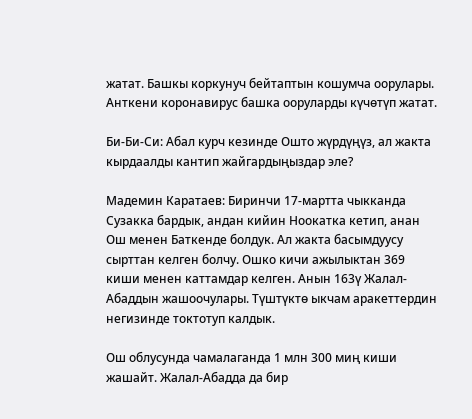жатат. Башкы коркунуч бейтаптын кошумча оорулары. Анткени коронавирус башка ооруларды күчөтүп жатат.

Би-Би-Си: Абал курч кезинде Ошто жүрдүңүз, ал жакта кырдаалды кантип жайгардыңыздар эле?

Мадемин Каратаев: Биринчи 17-мартта чыкканда Сузакка бардык, андан кийин Ноокатка кетип, анан Ош менен Баткенде болдук. Ал жакта басымдуусу сырттан келген болчу. Ошко кичи ажылыктан 369 киши менен каттамдар келген. Анын 163ү Жалал-Абаддын жашоочулары. Түштүктө ыкчам аракеттердин негизинде токтотуп калдык.

Ош облусунда чамалаганда 1 млн 300 миң киши жашайт. Жалал-Абадда да бир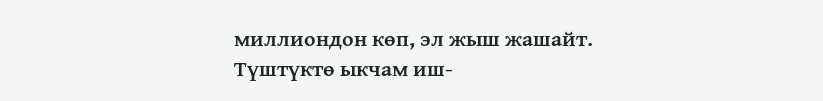миллиондон көп, эл жыш жашайт. Түштүктө ыкчам иш-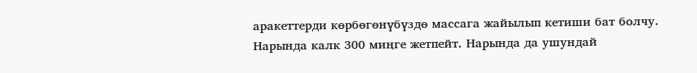аракеттерди көрбөгөнүбүздө массага жайылып кетиши бат болчу. Нарында калк 300 миңге жетпейт. Нарында да ушундай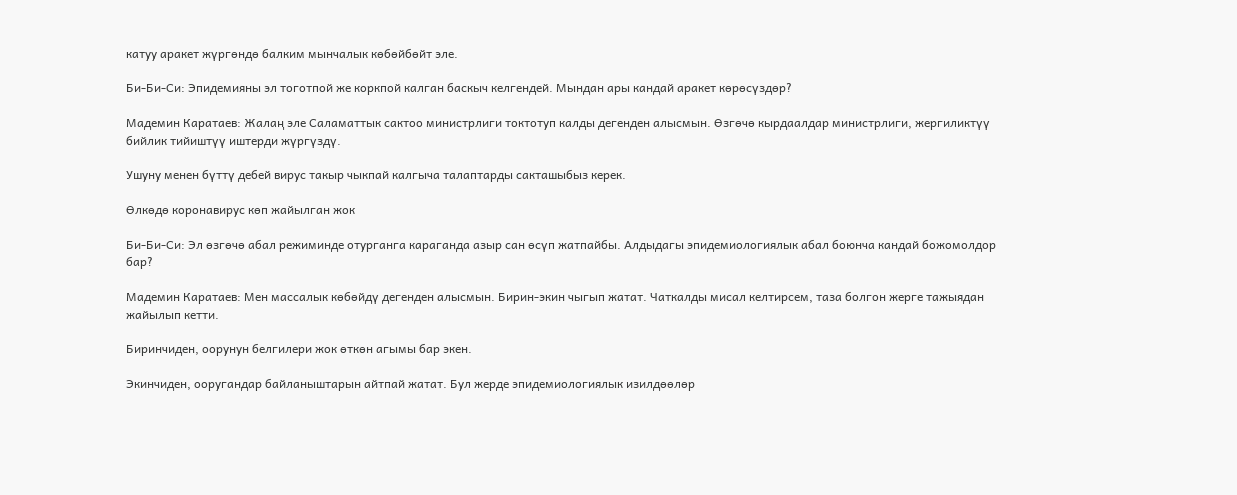катуу аракет жүргөндө балким мынчалык көбөйбөйт эле.

Би-Би-Си: Эпидемияны эл тоготпой же коркпой калган баскыч келгендей. Мындан ары кандай аракет көрөсүздөр?

Мадемин Каратаев: Жалаң эле Саламаттык сактоо министрлиги токтотуп калды дегенден алысмын. Өзгөчө кырдаалдар министрлиги, жергиликтүү бийлик тийиштүү иштерди жүргүздү.

Ушуну менен бүттү дебей вирус такыр чыкпай калгыча талаптарды сакташыбыз керек.

Өлкөдө коронавирус көп жайылган жок

Би-Би-Си: Эл өзгөчө абал режиминде отурганга караганда азыр сан өсүп жатпайбы. Алдыдагы эпидемиологиялык абал боюнча кандай божомолдор бар?

Мадемин Каратаев: Мен массалык көбөйдү дегенден алысмын. Бирин-экин чыгып жатат. Чаткалды мисал келтирсем, таза болгон жерге тажыядан жайылып кетти.

Биринчиден, оорунун белгилери жок өткөн агымы бар экен.

Экинчиден, ооругандар байланыштарын айтпай жатат. Бул жерде эпидемиологиялык изилдөөлөр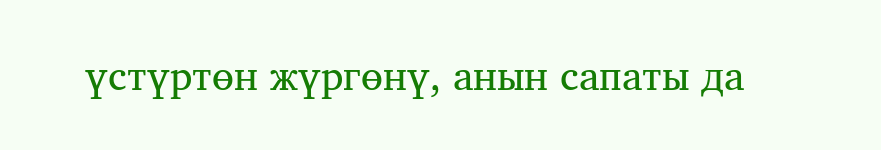үстүртөн жүргөнү, анын сапаты да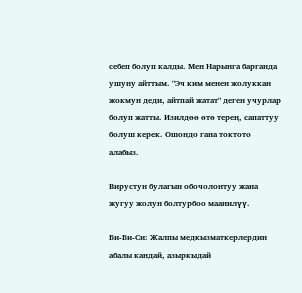себеп болуп калды. Мен Нарынга барганда ушуну айттым. "Эч ким менен жолуккан жокмун деди, айтпай жатат" деген учурлар болуп жатты. Изилдөө өтө терең, сапаттуу болуш керек. Ошондо гана токтото алабыз.

Вирустун булагын обочолонтуу жана жугуу жолун болтурбоо маанилүү.

Би-Би-Си: Жалпы медкызматкерлердин абалы кандай, азыркыдай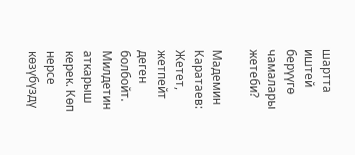шартта иштей берүүгө чамалары жетеби?

Мадемин Каратаев: Жетет, жетпейт деген болбойт. Милдетин аткарыш керек. Көп нерсе көзүбүздү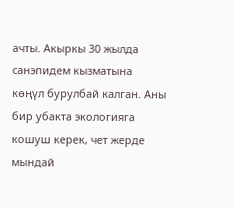ачты. Акыркы 30 жылда санэпидем кызматына көңүл бурулбай калган. Аны бир убакта экологияга кошуш керек, чет жерде мындай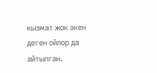кызмат жок экен деген ойлор да айтылган.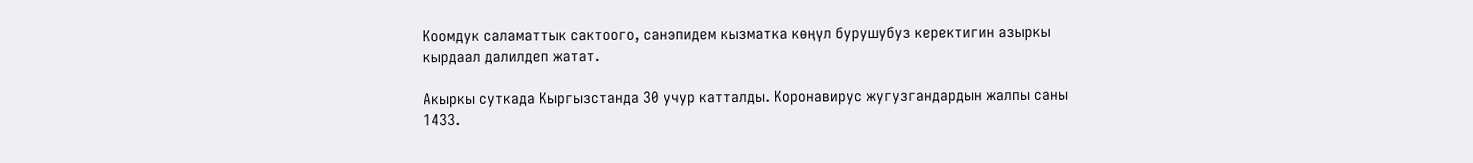Коомдук саламаттык сактоого, санэпидем кызматка көңүл бурушубуз керектигин азыркы кырдаал далилдеп жатат.

Акыркы суткада Кыргызстанда 30 учур катталды. Коронавирус жугузгандардын жалпы саны 1433.